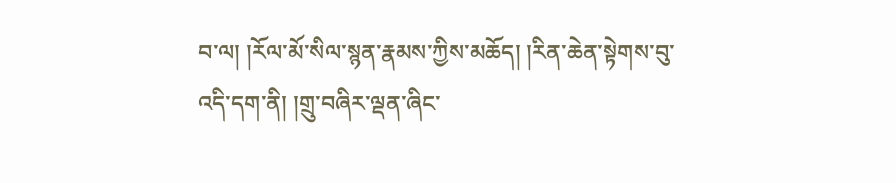བ་ལ། །རོལ་མོ་སིལ་སྙན་རྣམས་ཀྱིས་མཆོད། །རིན་ཆེན་སྟེགས་བུ་འདི་དག་ནི། །གྲུ་བཞིར་ལྡན་ཞིང་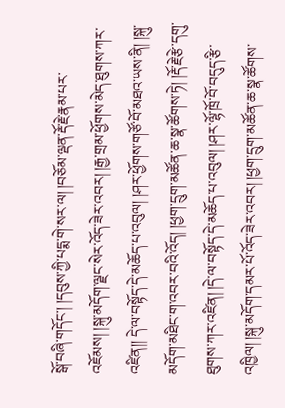སྒོ་བཞི་གདོང་། །དབུས་ཀྱི་པདྨ་གེ་སར་ལ། །བཅོམ་ལྡན་རྡོ་རྗེ་རྣམ་པར་འཇོམས། །སྐུ་མདོག་ལྗང་སེར་འོད་ཟེར་འབར། །རྒྱ་གྲམ་ཕྱོགས་མེད་ཐུགས་ཀར་འཛིན།། དེ་ལ་བསྟོད་དེ་མཆོད་པ་འབུལ། །ཤར་ཕྱོགས་གཙོ་བོ་མཐའ་ཡས་ནི། །སྐུ་མདོག་མཐིང་ག་འབར་བའི་འོད། །ཕྱག་དྲུག་མཚོན་ཆ་སྣ་ཚོགས་ཏེ། །རྡོ་རྗེ་རྩེ་དགུ་ཐུགས་ཀར་འཛིན། །དེ་ལ་བསྟོད་དེ་མཆོད་པ་འབུལ། །ཤར་ལྷོ་ཁྲོ་བོ་བདུད་རྩི་འཁྱིལ། །སྐུ་མདོག་དམར་པོ་འོད་ཟེར་འབར། །ཕྱག་དྲུག་མཚོན་ཆ་སྣ་ཚོགས་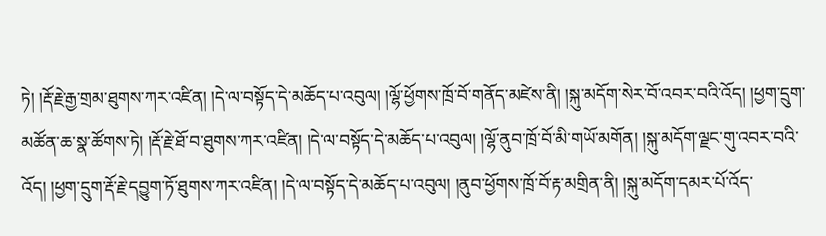ཏེ། །རྡོ་རྗེ་རྒྱ་གྲམ་ཐུགས་ཀར་འཛིན། །དེ་ལ་བསྟོད་དེ་མཆོད་པ་འབུལ། །ལྷོ་ཕྱོགས་ཁྲོ་བོ་གནོད་མཛེས་ནི། །སྐུ་མདོག་སེར་བོ་འབར་བའི་འོད། །ཕྱག་དྲུག་མཚོན་ཆ་སྣ་ཚོགས་ཏེ། །རྡོ་རྗེ་ཐོ་བ་ཐུགས་ཀར་འཛིན། །དེ་ལ་བསྟོད་དེ་མཆོད་པ་འབུལ། །ལྷོ་ནུབ་ཁྲོ་བོ་མི་གཡོ་མགོན། །སྐུ་མདོག་ལྗང་གུ་འབར་བའི་འོད། །ཕྱག་དྲུག་རྡོ་རྗེ་དབྱུག་ཏོ་ཐུགས་ཀར་འཛིན། །དེ་ལ་བསྟོད་དེ་མཆོད་པ་འབུལ། །ནུབ་ཕྱོགས་ཁྲོ་བོ་རྟ་མགྲིན་ནི། །སྐུ་མདོག་དམར་པོ་འོད་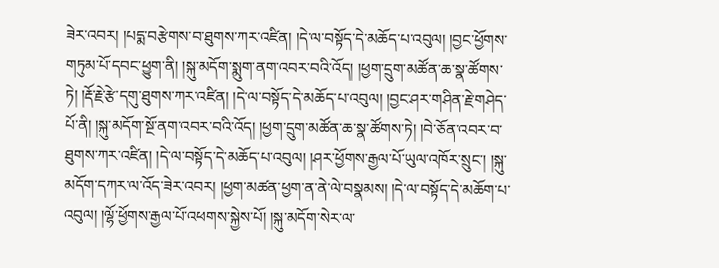ཟེར་འབར། །པདྨ་བརྩེགས་བ་ཐུགས་ཀར་འཛིན། །དེ་ལ་བསྟོད་དེ་མཆོད་པ་འབུལ། །བྱང་ཕྱོགས་གཏུམ་པོ་དབང་ཕྱུག་ནི། །སྐུ་མདོག་སྨུག་ནག་འབར་བའི་འོད། །ཕྱག་དྲུག་མཚོན་ཆ་སྣ་ཚོགས་ཏེ། །རྡོ་རྗེ་རྩེ་དགུ་ཐུགས་ཀར་འཛིན། །དེ་ལ་བསྟོད་དེ་མཆོད་པ་འབུལ། །བྱང་ཤར་གཤིན་རྗེ་གཤེད་པོ་ནི། །སྐུ་མདོག་སྔོ་ནག་འབར་བའི་འོད། །ཕྱག་དྲུག་མཚོན་ཆ་སྣ་ཚོགས་ཏེ། །བེ་ཅོན་འབར་བ་ཐུགས་ཀར་འཛིན། །དེ་ལ་བསྟོད་དེ་མཆོད་པ་འབུལ། །ཤར་ཕྱོགས་རྒྱལ་པོ་ཡུལ་འཁོར་སྲུང་། །སྐུ་མདོག་དཀར་ལ་འོད་ཟེར་འབར། །ཕྱག་མཚན་ཕྱག་ན་ནེ་ལེ་བསྣམས། །དེ་ལ་བསྟོད་དེ་མཆོག་པ་འབུལ། །ལྷོ་ཕྱོགས་རྒྱལ་པོ་འཕགས་སྐྱེས་པོ། །སྐུ་མདོག་སེར་ལ་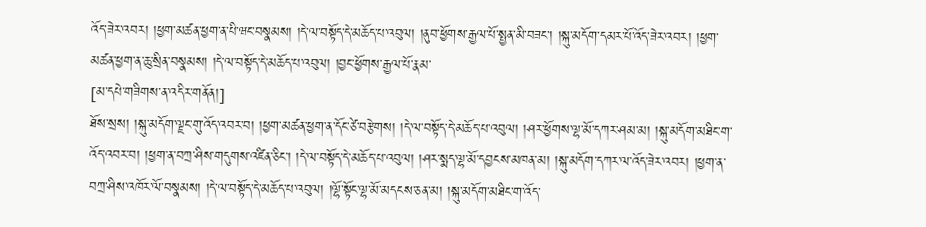འོད་ཟེར་འབར། །ཕྱག་མཚན་ཕྱག་ན་པི་ཝང་བསྣམས། །དེ་ལ་བསྟོད་དེ་མཆོད་པ་འབུལ། །ནུབ་ཕྱོགས་རྒྱལ་པོ་སྤྱན་མི་བཟང་། །སྐུ་མདོག་དམར་པོ་འོད་ཟེར་འབར། །ཕྱག་མཚན་ཕྱག་ན་ཆུ་སྲིན་བསྣམས། །དེ་ལ་བསྟོད་དེ་མཆོད་པ་འབུལ། །བྱང་ཕྱོགས་རྒྱལ་པོ་རྣམ་
[མ་དཔེ་གཟིགས་ན་འདིར་གནོན།]
ཐོས་སྲས། །སྐུ་མདོག་ལྗང་གུ་འོད་འབར་བ། །ཕྱག་མཚན་ཕྱག་ན་དོང་ཙེ་བརྩེགས། །དེ་ལ་བསྟོད་དེ་མཆོད་པ་འབུལ། །ཤར་ཕྱོགས་ལྷ་མོ་དཀར་ཤམ་མ། །སྐུ་མདོག་མཐིང་ག་འོད་འབར་བ། །ཕྱག་ན་བཀྲ་ཤིས་གདུགས་འཛིན་ཅིང་། །དེ་ལ་བསྟོད་དེ་མཆོད་པ་འབུལ། །ཤར་སྨད་ལྷ་མོ་དབྱངས་མཁན་མ། །སྐུ་མདོག་དཀར་ལ་འོད་ཟེར་འབར། །ཕྱག་ན་བཀྲ་ཤིས་འཁོར་ལོ་བསྣམས། །དེ་ལ་བསྟོད་དེ་མཆོད་པ་འབུལ། །ལྷོ་སྟོང་ལྷ་མོ་མདངས་ཅན་མ། །སྐུ་མདོག་མཐིང་ག་འོད་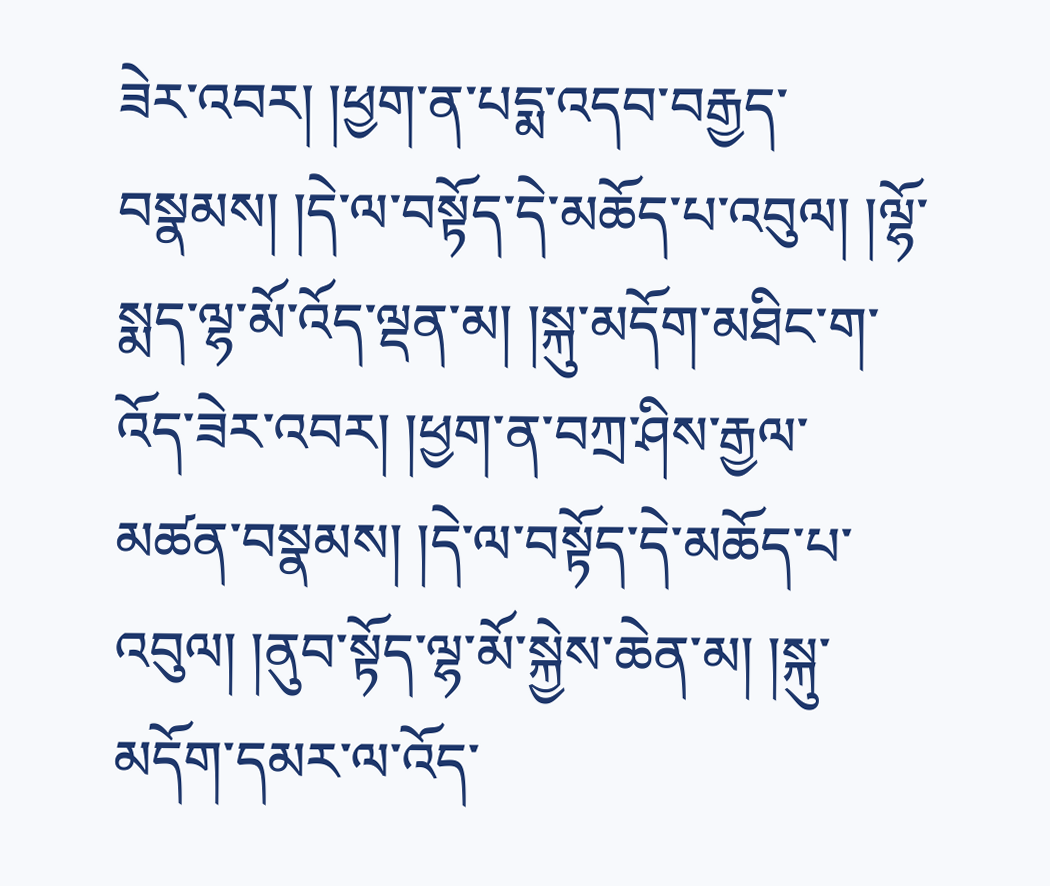ཟེར་འབར། །ཕྱག་ན་པདྨ་འདབ་བརྒྱད་བསྣམས། །དེ་ལ་བསྟོད་དེ་མཆོད་པ་འབུལ། །ལྷོ་སྨད་ལྷ་མོ་འོད་ལྡན་མ། །སྐུ་མདོག་མཐིང་ག་འོད་ཟེར་འབར། །ཕྱག་ན་བཀྲ་ཤིས་རྒྱལ་མཚན་བསྣམས། །དེ་ལ་བསྟོད་དེ་མཆོད་པ་འབུལ། །ནུབ་སྟོད་ལྷ་མོ་སྐྱེས་ཆེན་མ། །སྐུ་མདོག་དམར་ལ་འོད་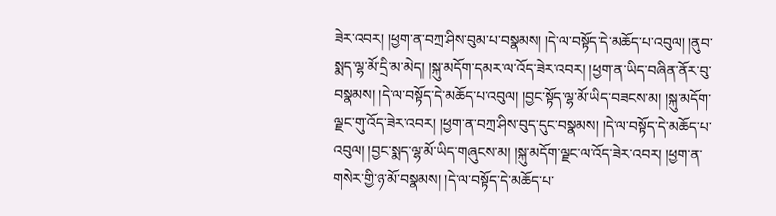ཟེར་འབར། །ཕྱག་ན་བཀྲ་ཤིས་བུམ་པ་བསྣམས། །དེ་ལ་བསྟོད་དེ་མཆོད་པ་འབུལ། །ནུབ་སྨད་ལྷ་མོ་དྲི་མ་མེད། །སྐུ་མདོག་དམར་ལ་འོད་ཟེར་འབར། །ཕྱག་ན་ཡིད་བཞིན་ནོར་བུ་བསྣམས། །དེ་ལ་བསྟོད་དེ་མཆོད་པ་འབུལ། །བྱང་སྟོད་ལྷ་མོ་ཡིད་བཟངས་མ། །སྐུ་མདོག་ལྗང་གུ་འོད་ཟེར་འབར། །ཕྱག་ན་བཀྲ་ཤིས་བུད་དུང་བསྣམས། །དེ་ལ་བསྟོད་དེ་མཆོད་པ་འབུལ། །བྱང་སྨད་ལྷ་མོ་ཡིད་གཞུངས་མ། །སྐུ་མདོག་ལྗང་ལ་འོད་ཟེར་འབར། །ཕྱག་ན་གསེར་གྱི་ཉ་མོ་བསྣམས། །དེ་ལ་བསྟོད་དེ་མཆོད་པ་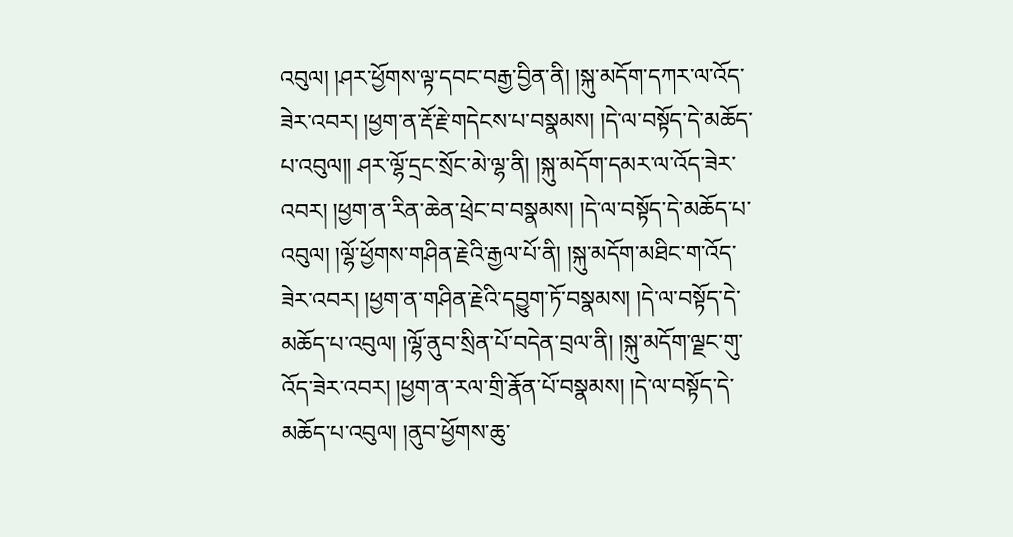འབུལ། །ཤར་ཕྱོགས་ལྟ་དབང་བརྒྱ་བྱིན་ནི། །སྐུ་མདོག་དཀར་ལ་འོད་ཟེར་འབར། །ཕྱག་ན་རྡོ་རྗེ་གདེངས་པ་བསྣམས། །དེ་ལ་བསྟོད་དེ་མཆོད་པ་འབུལ།། ཤར་ལྷོ་དྲང་སྲོང་མེ་ལྷ་ནི། །སྐུ་མདོག་དམར་ལ་འོད་ཟེར་འབར། །ཕྱག་ན་རིན་ཆེན་ཕྲེང་བ་བསྣམས། །དེ་ལ་བསྟོད་དེ་མཆོད་པ་འབུལ། །ལྷོ་ཕྱོགས་གཤིན་རྗེའི་རྒྱལ་པོ་ནི། །སྐུ་མདོག་མཐིང་ག་འོད་ཟེར་འབར། །ཕྱག་ན་གཤིན་རྗེའི་དབྱུག་ཏོ་བསྣམས། །དེ་ལ་བསྟོད་དེ་མཆོད་པ་འབུལ། །ལྷོ་ནུབ་སྲིན་པོ་བདེན་བྲལ་ནི། །སྐུ་མདོག་ལྗང་གུ་འོད་ཟེར་འབར། །ཕྱག་ན་རལ་གྲི་རྣོན་པོ་བསྣམས། །དེ་ལ་བསྟོད་དེ་མཆོད་པ་འབུལ། །ནུབ་ཕྱོགས་ཆུ་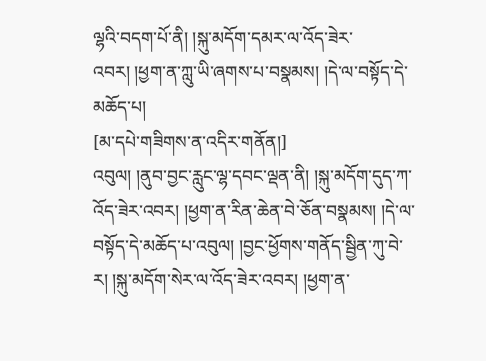ལྷའི་བདག་པོ་ནི། །སྐུ་མདོག་དམར་ལ་འོད་ཟེར་འབར། །ཕྱག་ན་ཀླུ་ཡི་ཞགས་པ་བསྣམས། །དེ་ལ་བསྟོད་དེ་མཆོད་པ།
[མ་དཔེ་གཟིགས་ན་འདིར་གནོན།]
འབུལ། །ནུབ་བྱང་རླུང་ལྷ་དབང་ལྡན་ནི། །སྐུ་མདོག་དུད་ཀ་འོད་ཟེར་འབར། །ཕྱག་ན་རིན་ཆེན་བེ་ཅོན་བསྣམས། །དེ་ལ་བསྟོད་དེ་མཆོད་པ་འབུལ། །བྱང་ཕྱོགས་གནོད་སྦྱིན་ཀུ་བེ་ར། །སྐུ་མདོག་སེར་ལ་འོད་ཟེར་འབར། །ཕྱག་ན་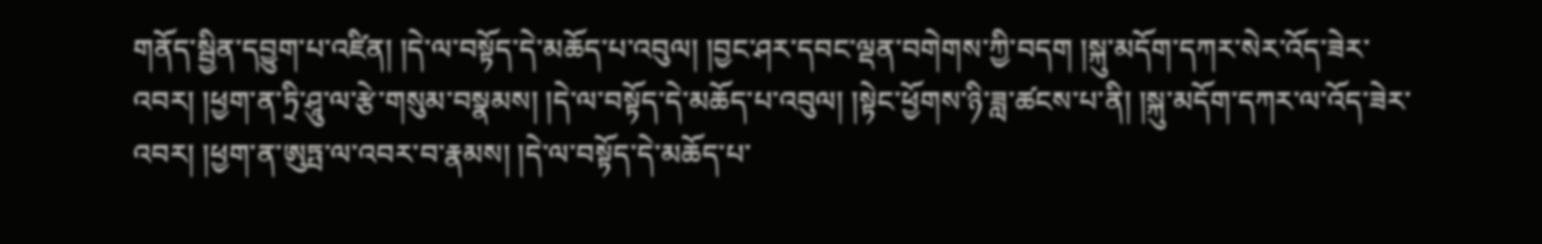གནོད་སྦྱིན་དབྱུག་པ་འཛིན། །དེ་ལ་བསྟོད་དེ་མཆོད་པ་འབུལ། །བྱང་ཤར་དབང་ལྡན་བགེགས་ཀྱི་བདག །སྐུ་མདོག་དཀར་སེར་འོད་ཟེར་འབར། །ཕྱག་ན་ཏྲི་ཤཱུ་ལ་རྩེ་གསུམ་བསྣམས། །དེ་ལ་བསྟོད་དེ་མཆོད་པ་འབུལ། །སྟེང་ཕྱོགས་ཉི་ཟླ་ཚངས་པ་ནི། །སྐུ་མདོག་དཀར་ལ་འོད་ཟེར་འབར། །ཕྱག་ན་ཨུཏྤ་ལ་འབར་བ་རྣམས། །དེ་ལ་བསྟོད་དེ་མཆོད་པ་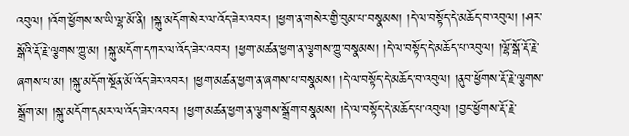འབུལ། །འོག་ཕྱོགས་ས་ཡི་ལྷ་མོ་ནི། །སྐུ་མདོག་སེར་ལ་འོད་ཟེར་འབར། །ཕྱག་ན་གསེར་གྱི་བུམ་པ་བསྣམས། །དེ་ལ་བསྟོད་དེ་མཆོད་བ་འབུལ། །ཤར་སྒོའི་རྡོ་རྗེ་ལྕགས་ཀྱུ་མ། །སྐུ་མདོག་དཀར་ལ་འོད་ཟེར་འབར། །ཕྱག་མཚན་ཕྱག་ན་ལྕགས་ཀྱུ་བསྣམས། །དེ་ལ་བསྟོད་དེ་མཆོད་པ་འབུལ། །ལྷོ་སྒོ་རྡོ་རྗེ་ཞགས་པ་མ། །སྐུ་མདོག་སྔོན་མོ་འོད་ཟེར་འབར། །ཕྱག་མཚན་ཕྱག་ན་ཞགས་པ་བསྣམས། །དེ་ལ་བསྟོད་དེ་མཆོད་བ་འབུལ། །ནུབ་ཕྱོགས་རྡོ་རྗེ་ལྕགས་སྒྲོག་མ། །སྐུ་མདོག་དམར་ལ་འོད་ཟེར་འབར། །ཕྱག་མཚན་ཕྱག་ན་ལྕགས་སྒྲོག་བསྣམས། །དེ་ལ་བསྟོད་དེ་མཆོད་པ་འབུལ། །བྱང་ཕྱོགས་རྡོ་རྗེ་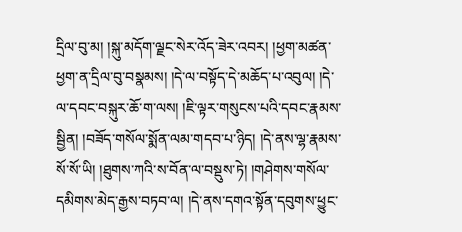དྲིལ་བུ་མ། །སྐུ་མདོག་ལྗང་སེར་འོད་ཟེར་འབར། །ཕྱག་མཚན་ཕྱག་ན་དྲིལ་བུ་བསྣམས། །དེ་ལ་བསྟོད་དེ་མཆོད་པ་འབུལ། །དེ་ལ་དབང་བསྐུར་ཆོ་ག་ལས། །ཇི་ལྟར་གསུངས་པའི་དབང་རྣམས་སྦྱིན། །བཟོད་གསོལ་སྨོན་ལམ་གདབ་པ་ཉིད། །དེ་ནས་ལྷ་རྣམས་སོ་སོ་ཡི། །ཐུགས་ཀའི་ས་བོན་ལ་བསྡུས་ཏེ། །གཤེགས་གསོལ་དམིགས་མེད་རྒྱས་བཏབ་ལ། །དེ་ནས་དགའ་སྟོན་དབུགས་ཕྱུང་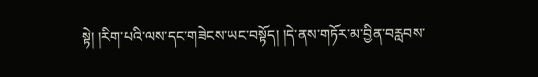སྟེ། །རིག་པའི་ལས་དང་གཟེངས་ཡང་བསྟོད། །དེ་ནས་གཏོར་མ་བྱིན་བརླབས་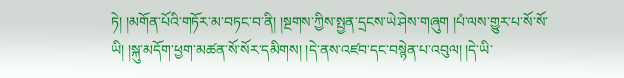ཏེ། །མགོན་པོའི་གཏོར་མ་བཏང་བ་ནི། །སྔགས་ཀྱིས་སྤྱན་དྲངས་ཡེ་ཤེས་གཞུག །པཾ་ལས་གྱུར་པ་སོ་སོ་ཡི། །སྐུ་མདོག་ཕྱག་མཚན་སོ་སོར་དམིགས། །དེ་ནས་འཛབ་དང་བསྙེན་པ་འབུལ། །དེ་ཡི་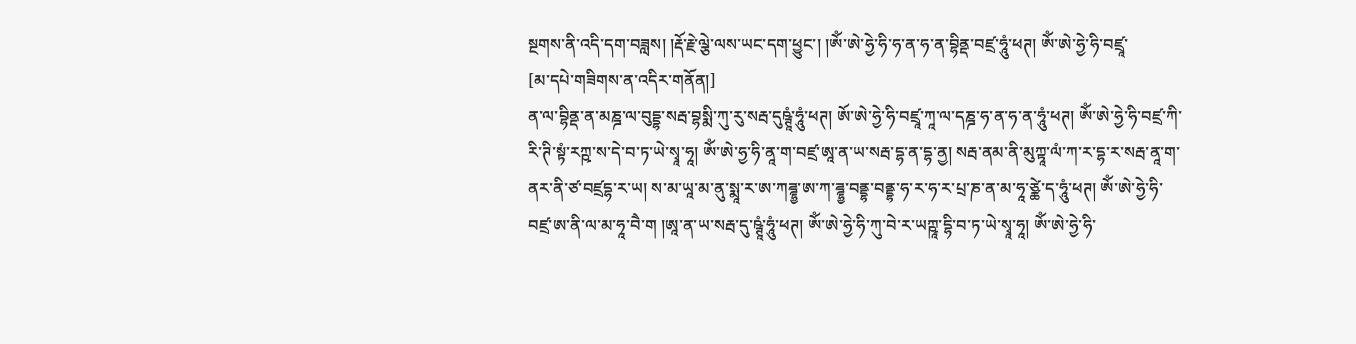སྔགས་ནི་འདི་དག་བཟླས། །རྡོ་རྗེ་ལྕེ་ལས་ཡང་དག་ཕྱུང་། །ཨོཾ་ཨེ་ཧྱེ་ཧི་ཧ་ན་ཧ་ན་བྷིནྡ་བཛྲ་ཧཱུཾ་ཕཊ། ཨོཾ་ཨེ་ཧྱེ་ཧི་བཛྲཱ་
[མ་དཔེ་གཟིགས་ན་འདིར་གནོན།]
ན་ལ་བྷིནྡ་ན་མཎྜ་ལ་བུདྡྷ་སརྦ་བྷསྨི་ཀུ་རུ་སརྦ་དུཥྚཱཾ་ཧཱུཾ་ཕཊ། ཨོ་ཨེ་ཧྱེ་ཧི་བཛྲཱ་ཀཱ་ལ་དཎྜ་ཧ་ན་ཧ་ན་ཧཱུཾ་ཕཊ། ཨོཾ་ཨེ་ཧྱེ་ཧི་བཛྲ་ཀི་རི་ཊི་སྟཾ་རཀྵ་ས་དེ་བ་ཏ་ཡེ་སྭཱ་ཧཱ། ཨོཾ་ཨེ་ཧྱ་ཧི་ནཱ་ག་བཛྲ་ཨཱ་ན་ཡ་སརྦ་དྷ་ན་དྷ་ནྱ། སརྦ་ནམ་ནི་མུཀྟཱ་ལཾ་ཀ་ར་དྷ་ར་སརྦ་ནཱ་ག་ནར་ནི་ཙ་བཛྲདྷ་ར་ཡ། ས་མ་ཡཱ་མ་ནུ་སྨཱ་ར་ཨ་ཀཌྜྷྱ་ཨ་ཀ་ཌྜྷྱ་བནྡྷ་བནྡྷ་ཧ་ར་ཧ་ར་པྲ་ཎ་ན་མ་ཧཱ་ཙྪེ་ད་ཧཱུཾ་ཕཊ། ཨོཾ་ཨེ་ཧྱེ་ཧི་བཛྲ་ཨ་ནི་ལ་མ་ཧཱ་བཻ་ག །ཨཱ་ན་ཡ་སརྦ་དུ་ཥྚཱཾ་ཧཱུཾ་ཕཊ། ཨོཾ་ཨེ་ཧྱེ་ཧི་ཀུ་བེ་ར་ཡཀྵཱ་དྷི་བ་ཏ་ཡེ་སྭཱ་ཧཱ། ཨོཾ་ཨེ་ཧྱེ་ཧི་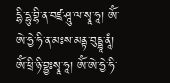དྷི་དྷུ་བྷི་ན་བཛྲ་ཤཱུ་ལ་སྭཱ་ཧཱ། ཨོཾ་ཨེ་ཧྱེ་ཧི་ན་མཿས་མནྟ་བུདྡྷཱ་ནཱཾ། ཨོཾ་ཕྲི་ཉི་བྷྱཿསྭཱ་ཧཱ། ཨོཾ་ཨེ་ཧྱེ་ཧི་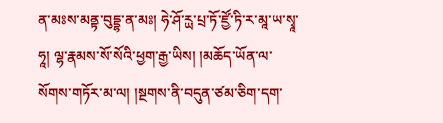ན་མཿས་མནྟ་བུདྡྷ་ན་མཿ། ཧེ་ཤོ་ཪྻ་པྲ་ཏོ་ཛྱོ་ཏི་ར་མཱ་ཡ་སྭཱ་ཧཱ། ལྷ་རྣམས་སོ་སོའི་ཕྱག་རྒྱ་ཡིས། །མཆོད་ཡོན་ལ་སོགས་གཏོར་མ་ལ། །སྔགས་ནི་བདུན་ཙམ་ཅིག་དག་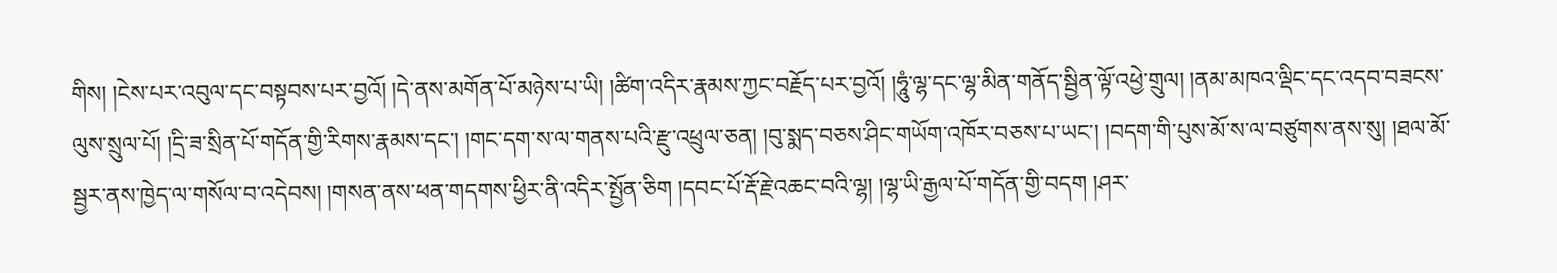གིས། །ངེས་པར་འབུལ་དང་བསྟབས་པར་བྱའོ། །དེ་ནས་མགོན་པོ་མཉེས་པ་ཡི། །ཚིག་འདིར་རྣམས་ཀྱང་བརྗོད་པར་བྱའོ། །ཧཱུཾ་ལྷ་དང་ལྷ་མིན་གནོད་སྦྱིན་ལྟོ་འཕྱེ་གྲུལ། །ནམ་མཁའ་ལྡིང་དང་འདབ་བཟངས་ལུས་སྲུལ་པོ། །དྲི་ཟ་སྲིན་པོ་གདོན་གྱི་རིགས་རྣམས་དང་། །གང་དག་ས་ལ་གནས་པའི་རྫུ་འཕྲུལ་ཅན། །བུ་སྨད་བཅས་ཤིང་གཡོག་འཁོར་བཅས་པ་ཡང་། །བདག་གི་པུས་མོ་ས་ལ་བཙུགས་ནས་སུ། །ཐལ་མོ་སྦྱར་ནས་ཁྱེད་ལ་གསོལ་བ་འདེབས། །གསན་ནས་ཕན་གདགས་ཕྱིར་ནི་འདིར་སྤྱོན་ཅིག །དབང་པོ་རྡོ་རྗེ་འཆང་བའི་ལྷ། །ལྷ་ཡི་རྒྱལ་པོ་གདོན་གྱི་བདག །ཤར་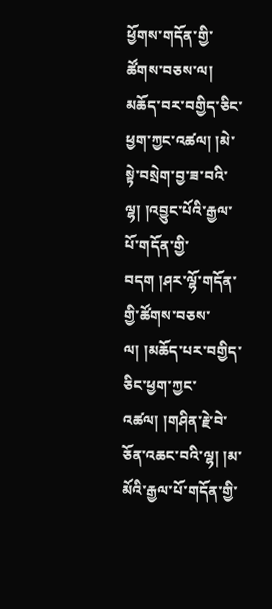ཕྱོགས་གདོན་གྱི་ཚོགས་བཅས་ལ། མཆོད་བར་བགྱིད་ཅིང་ཕྱག་ཀྱང་འཚལ། །མེ་སྟེ་བསྲེག་བྱ་ཟ་བའི་ལྷ། །འབྱུང་པོའི་རྒྱལ་པོ་གདོན་གྱི་བདག །ཤར་ལྷོ་གདོན་གྱི་ཚོགས་བཅས་ལ། །མཆོད་པར་བགྱིད་ཅིང་ཕྱག་ཀྱང་འཚལ། །གཤིན་རྗེ་བེ་ཅོན་འཆང་བའི་ལྷ། །མ་མོའི་རྒྱལ་པོ་གདོན་གྱི་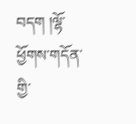བདག །ལྷོ་ཕྱོགས་གདོན་གྱི་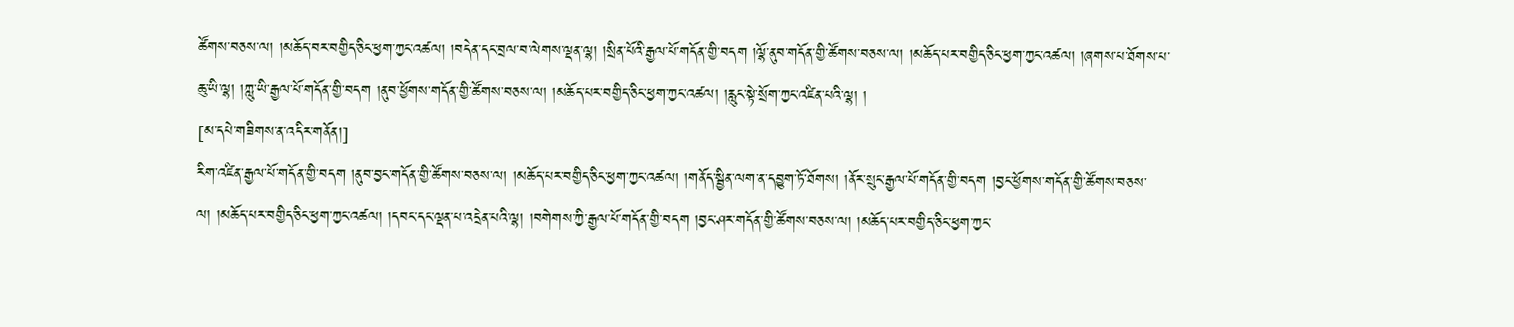ཚོགས་བཅས་ལ། །མཆོད་བར་བགྱིད་ཅིང་ཕྱག་ཀྱང་འཚལ། །བདེན་དང་བྲལ་བ་ལེགས་ལྡན་ལྷ། །སྲིན་པོའི་རྒྱལ་པོ་གདོན་གྱི་བདག །ལྷོ་ནུབ་གདོན་གྱི་ཚོགས་བཅས་ལ། །མཆོད་པར་བགྱིད་ཅིང་ཕྱག་ཀྱང་འཚལ། །ཞགས་པ་ཐོགས་པ་ཆུ་ཡི་ལྷ། །ཀླུ་ཡི་རྒྱལ་པོ་གདོན་གྱི་བདག །ནུབ་ཕྱོགས་གདོན་གྱི་ཚོགས་བཅས་ལ། །མཆོད་པར་བགྱིད་ཅིང་ཕྱག་ཀྱང་འཚལ། །རླུང་སྟེ་སྲོག་ཀྱང་འཛིན་པའི་ལྷ། །
[མ་དཔེ་གཟིགས་ན་འདིར་གནོན།]
རིག་འཛིན་རྒྱལ་པོ་གདོན་གྱི་བདག །ནུབ་བྱང་གདོན་གྱི་ཚོགས་བཅས་ལ། །མཆོད་པར་བགྱིད་ཅིང་ཕྱག་ཀྱང་འཚལ། །གནོད་སྦྱིན་ལག་ན་དབྱུག་ཏོ་ཐོགས། །ནོར་སྲུང་རྒྱལ་པོ་གདོན་གྱི་བདག །བྱང་ཕྱོགས་གདོན་གྱི་ཚོགས་བཅས་ལ། །མཆོད་པར་བགྱིད་ཅིང་ཕྱག་ཀྱང་འཚལ། །དབང་དང་ལྡན་པ་འདྲེན་པའི་ལྷ། །བགེགས་ཀྱི་རྒྱལ་པོ་གདོན་གྱི་བདག །བྱང་ཤར་གདོན་གྱི་ཚོགས་བཅས་ལ། །མཆོད་པར་བགྱིད་ཅིང་ཕྱག་ཀྱང་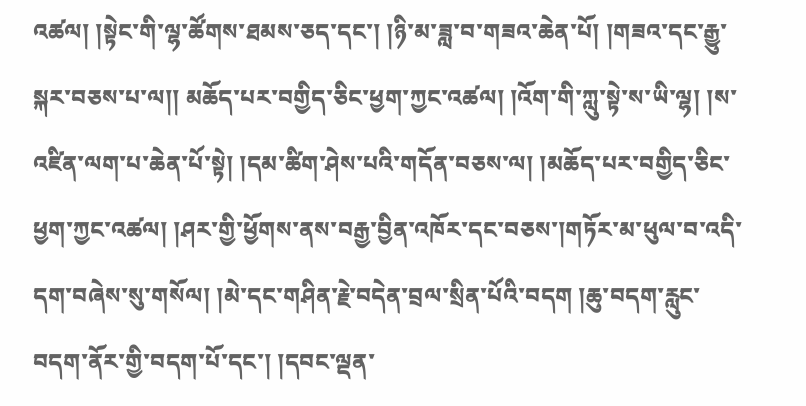འཚལ། །སྟེང་གི་ལྷ་ཚོགས་ཐམས་ཅད་དང་། །ཉི་མ་ཟླ་བ་གཟའ་ཆེན་པོ། །གཟའ་དང་རྒྱུ་སྐར་བཅས་པ་ལ།། མཆོད་པར་བགྱིད་ཅིང་ཕྱག་ཀྱང་འཚལ། །འོག་གི་ཀླུ་སྟེ་ས་ཡི་ལྷ། །ས་འཛིན་ལག་པ་ཆེན་པོ་སྟེ། །དམ་ཚིག་ཤེས་པའི་གདོན་བཅས་ལ། །མཆོད་པར་བགྱིད་ཅིང་ཕྱག་ཀྱང་འཚལ། །ཤར་གྱི་ཕྱོགས་ནས་བརྒྱ་བྱིན་འཁོར་དང་བཅས་།གཏོར་མ་ཕུལ་བ་འདི་དག་བཞེས་སུ་གསོལ། །མེ་དང་གཤིན་རྗེ་བདེན་བྲལ་སྲིན་པོའི་བདག །ཆུ་བདག་རླུང་བདག་ནོར་གྱི་བདག་པོ་དང་། །དབང་ལྡན་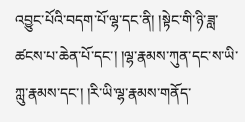འབྱུང་པོའི་བདག་པོ་ལྷ་དང་ནི། །སྟེང་གི་ཉི་ཟླ་ཚངས་པ་ཆེན་པོ་དང་། །ལྷ་རྣམས་ཀུན་དང་ས་ཡི་ཀླུ་རྣམས་དང་། །རི་ཡི་ལྷ་རྣམས་གནོད་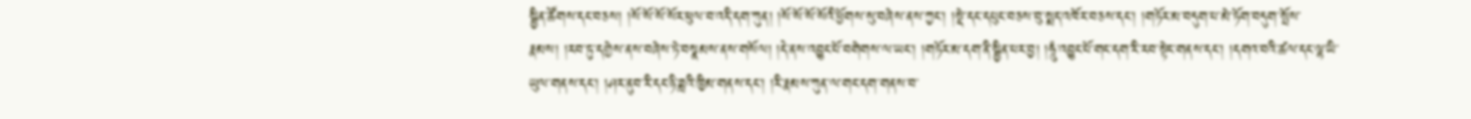སྦྱིན་ཚོགས་དང་བཅས། །སོ་སོ་སོ་སོར་ཕུལ་བ་འདི་དག་ཀུན། །སོ་སོ་སོ་སོའི་ཕྱོགས་སུ་བཞེས་ནས་ཀྱང་། །སྡེ་དང་དཔུང་བཅས་བུ་སྨད་འཁོར་བཅས་དང་། །གཏོར་མ་བདུག་པ་མེ་ཏོག་བདུག་སྤོས་རྣམས། །རབ་ཏུ་དགྱེས་ནས་བཞེས་ཏེ་བསྣམས་ནས་གསོལ། །དེ་ནས་འབྱུང་པོ་བགེགས་ལ་ཡང་། །གཏོར་མ་དག་ནི་སྦྱིན་པར་བྱ། །ཧཱུཾ་འབྱུང་པོ་གང་དག་རི་རབ་སྟེང་གནས་དང་། །དགའ་བའི་ཚལ་དང་ལྷ་ཡི་ཡུལ་གནས་དང་། །ཤར་ནུབ་རི་དང་ཉི་ཟླའི་ཁྱིམ་གནས་དང་། །རི་རྣམས་ཀུན་ལ་གང་དག་གནས་བ་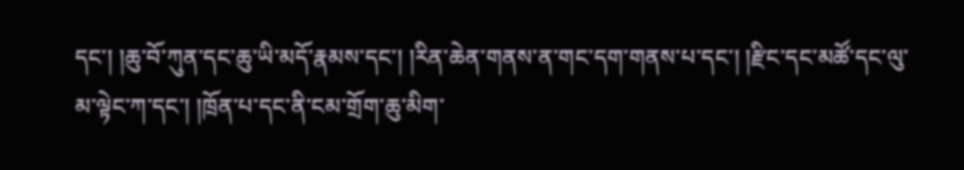དང་། །ཆུ་བོ་ཀུན་དང་ཆུ་ཡི་མདོ་རྣམས་དང་། །རིན་ཆེན་གནས་ན་གང་དག་གནས་པ་དང་། །རྫིང་དང་མཚོ་དང་ལུ་མ་ལྟེང་ཀ་དང་། །ཁྲོན་པ་དང་ནི་ངམ་གྲོག་ཆུ་མིག་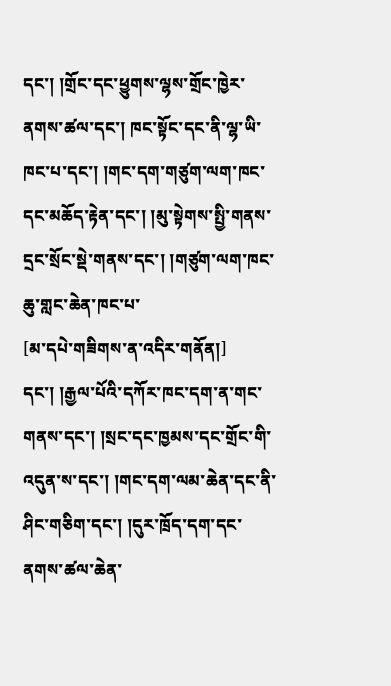དང་། །གྲོང་དང་ཕྱུགས་ལྷས་གྲོང་ཁྱེར་ནགས་ཚལ་དང་། ཁང་སྟོང་དང་ནི་ལྷ་ཡི་ཁང་པ་དང་། །གང་དག་གཙུག་ལག་ཁང་དང་མཆོད་རྟེན་དང་། །མུ་སྟེགས་སྤྱི་གནས་དྲང་སྲོང་སྡེ་གནས་དང་། །གཙུག་ལག་ཁང་ཆུ་གླང་ཆེན་ཁང་པ་
[མ་དཔེ་གཟིགས་ན་འདིར་གནོན།]
དང་། །རྒྱལ་པོའི་དཀོར་ཁང་དག་ན་གང་གནས་དང་། །སྲང་དང་ཁྱམས་དང་གྲོང་གི་འདུན་ས་དང་། །གང་དག་ལམ་ཆེན་དང་ནི་ཤིང་གཅིག་དང་། །དུར་ཁྲོད་དག་དང་ནགས་ཚལ་ཆེན་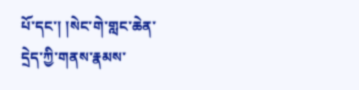པོ་དང་། །སེང་གེ་གླང་ཆེན་དྲེད་ཀྱི་གནས་རྣམས་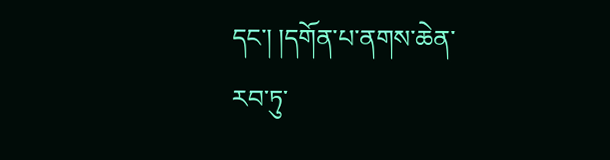དང་། །དགོན་པ་ནགས་ཆེན་རབ་ཏུ་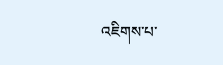འཇིགས་པ་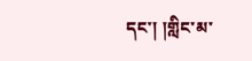དང་། །གླིང་མ་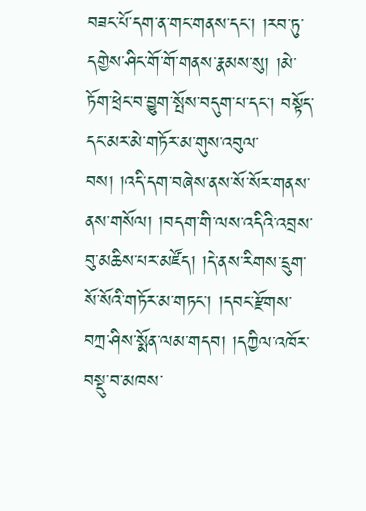བཟང་པོ་དག་ན་གང་གནས་དང་། །རབ་ཏུ་དགྱེས་ཤིང་གོ་གོ་གནས་རྣམས་སུ། །མེ་ཏོག་ཕྲེང་བ་བྱུག་སྤོས་བདུག་པ་དང་། བསྟོད་དང་མར་མེ་གཏོར་མ་གུས་འབུལ་བས། །འདི་དག་བཞེས་ནས་སོ་སོར་གནས་ནས་གསོལ། །བདག་གི་ལས་འདིའི་འབྲས་བུ་མཆིས་པར་མཛོད། །དེ་ནས་རིགས་དྲུག་སོ་སོའི་གཏོར་མ་གཏང་། །དབང་རྫོགས་བཀྲ་ཤིས་སྨོན་ལམ་གདབ། །དཀྱིལ་འཁོར་བསྡུ་བ་མཁས་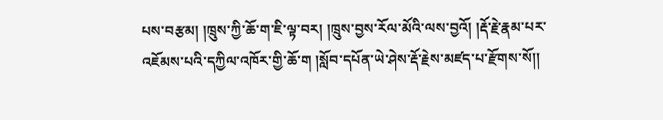པས་བརྩམ། །ཁྲུས་ཀྱི་ཆོ་ག་ཇི་ལྟ་བར། །ཁྲུས་བྱས་རོལ་མོའི་ལས་བྱའོ། །རྡོ་རྗེ་རྣམ་པར་འཇོམས་པའི་དཀྱིལ་འཁོར་གྱི་ཆོ་ག །སློབ་དཔོན་ཡེ་ཤེས་རྡོ་རྗེས་མཛད་པ་རྫོགས་སོ།།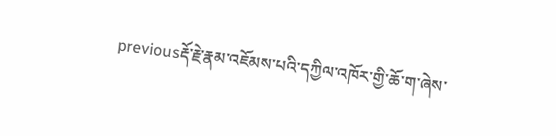previousརྡོ་རྗེ་རྣམ་འཇོམས་པའི་དཀྱིལ་འཁོར་གྱི་ཆོ་ག་ཞེས་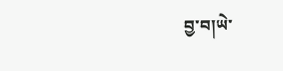བྱ་བ།ཡེ་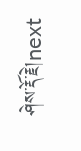ཤེས་རྡོ་རྗེ།next